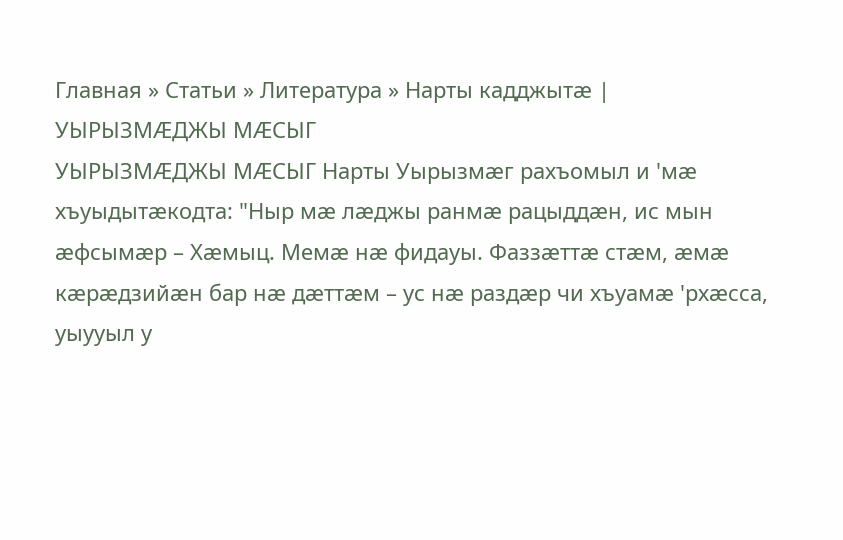Главная » Статьи » Литература » Нарты кадджытæ |
УЫРЫЗМÆДЖЫ МÆСЫГ
УЫРЫЗМÆДЖЫ МÆСЫГ Нарты Уырызмæг рахъомыл и 'мæ хъуыдытæкодта: "Ныр мæ лæджы ранмæ рацыддæн, ис мын æфсымæр – Хæмыц. Мемæ нæ фидауы. Фаззæттæ стæм, æмæ кæрæдзийæн бар нæ дæттæм – ус нæ раздæр чи хъуамæ 'рхæсса, уыууыл у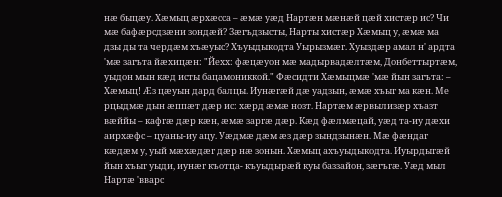нæ быцæу. Хæмыц æрхæсса – æмæ уæд Нартæн мæнæй цæй хистæр ис? Чи мæ бафæрсдзæни зондæй? Зæгъдзысты, Нарты хистæр Хæмыц у, æмæ ма дзы ды та чердæм хъæуыс? Хъуыдыкодта Уырызмæг. Хуыздæр амал н' ардта 'мæ загъта йæхицæн: "Йехх: фæцæуон мæ мадырвадæлтæм, Донбеттыртæм, уыдон мын кæд исты бацамониккой." Фæсидти Хæмыцмæ 'мæ йын загъта: – Хæмыц! Æз цæуын дард балцы. Иунæгæй дæ уадзын, æмæ хъыг ма кæн. Ме рцыдмæ дын æппæт дæр ис: хæрд æмæ нозт. Нартæм æрвылизæр хъазт вæййы – кафгæ дæр кæн, æмæ заргæ дæр. Кæд фæлмæцай, уæд та-иу дæхи аирхæфс – цуаны-иу ацу. Уæдмæ дæм æз дæр зындзынæн. Мæ фæндаг кæдæм у, уый мæхæдæг дæр нæ зонын. Хæмыц ахъуыдыкодта. Иуырдыгæй йын хъыг уыди, иунæг къотца- къуыдырæй куы баззайон, зæгъгæ. Уæд мыл Нартæ 'вварс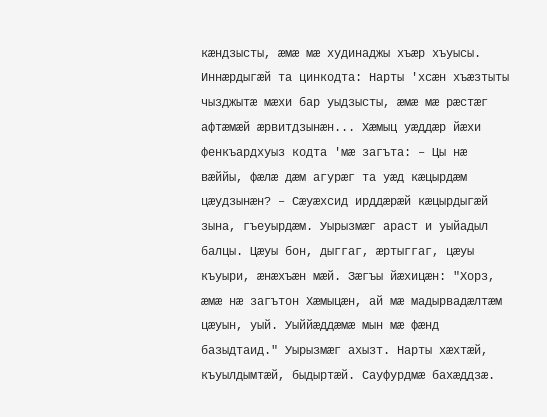кæндзысты, æмæ мæ худинаджы хъæр хъуысы. Иннæрдыгæй та цинкодта: Нарты 'хсæн хъæзтыты чызджытæ мæхи бар уыдзысты, æмæ мæ рæстæг афтæмæй æрвитдзынæн... Хæмыц уæддæр йæхи фенкъардхуыз кодта 'мæ загъта: – Цы нæ вæййы, фæлæ дæм агурæг та уæд кæцырдæм цæудзынæн? – Сæуæхсид ирддæрæй кæцырдыгæй зына, гъеуырдæм. Уырызмæг араст и уыйадыл балцы. Цæуы бон, дыггаг, æртыггаг, цæуы къуыри, æнæхъæн мæй. Зæгъы йæхицæн: "Хорз, æмæ нæ загътон Хæмыцæн, ай мæ мадырвадæлтæм цæуын, уый. Уыййæддæмæ мын мæ фæнд базыдтаид." Уырызмæг ахызт. Нарты хæхтæй, къуылдымтæй, быдыртæй. Сауфурдмæ бахæддзæ.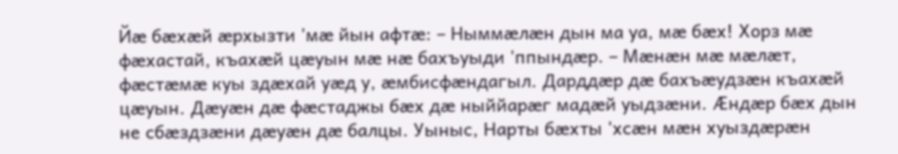Йæ бæхæй æрхызти 'мæ йын афтæ: – Ныммæлæн дын ма уа, мæ бæх! Хорз мæ фæхастай, къахæй цæуын мæ нæ бахъуыди 'ппындæр. – Мæнæн мæ мæлæт, фæстæмæ куы здæхай уæд у, æмбисфæндагыл. Дарддæр дæ бахъæудзæн къахæй цæуын. Дæуæн дæ фæстаджы бæх дæ ныййарæг мадæй уыдзæни. Æндæр бæх дын не сбæздзæни дæуæн дæ балцы. Уыныс, Нарты бæхты 'хсæн мæн хуыздæрæн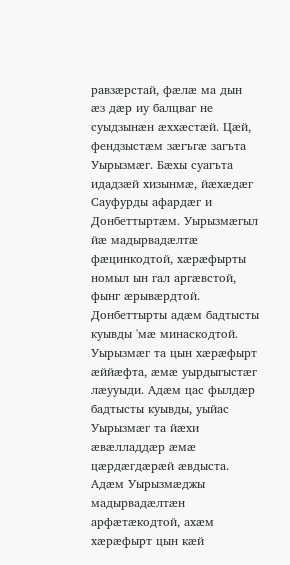равзæрстай, фæлæ ма дын æз дæр иу балцваг не суыдзынæн æххæстæй. Цæй, фендзыстæм зæгъгæ загъта Уырызмæг. Бæхы суагъта идадзæй хизынмæ, йæхæдæг Сауфурды афардæг и Донбеттыртæм. Уырызмæгыл йæ мадырвадæлтæ фæцинкодтой, хæрæфырты номыл ын гал аргæвстой, фынг æрывæрдтой. Донбеттырты адæм бадтысты куывды 'мæ минаскодтой. Уырызмæг та цын хæрæфырт æййæфта, æмæ уырдыгыстæг лæууыди. Адæм цас фылдæр бадтысты куывды, уыйас Уырызмæг та йæхи æвæлладдæр æмæ цæрдæгдæрæй æвдыста. Адæм Уырызмæджы мадырвадæлтæн арфæтæкодтой, ахæм хæрæфырт цын кæй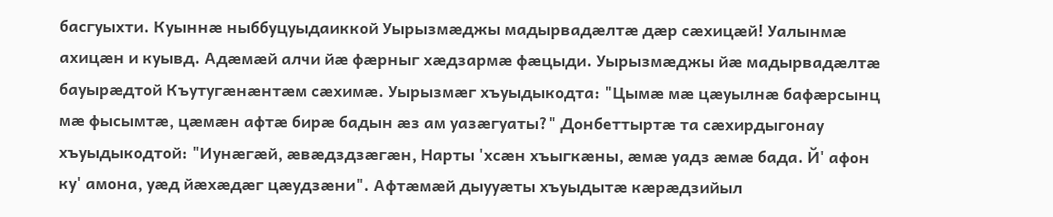басгуыхти. Куыннæ ныббуцуыдаиккой Уырызмæджы мадырвадæлтæ дæр сæхицæй! Уалынмæ ахицæн и куывд. Адæмæй алчи йæ фæрныг хæдзармæ фæцыди. Уырызмæджы йæ мадырвадæлтæ бауырæдтой Къутугæнæнтæм сæхимæ. Уырызмæг хъуыдыкодта: "Цымæ мæ цæуылнæ бафæрсынц мæ фысымтæ, цæмæн афтæ бирæ бадын æз ам уазæгуаты?" Донбеттыртæ та сæхирдыгонау хъуыдыкодтой: "Иунæгæй, æвæдздзæгæн, Нарты 'хсæн хъыгкæны, æмæ уадз æмæ бада. Й' афон ку' амона, уæд йæхæдæг цæудзæни". Афтæмæй дыууæты хъуыдытæ кæрæдзийыл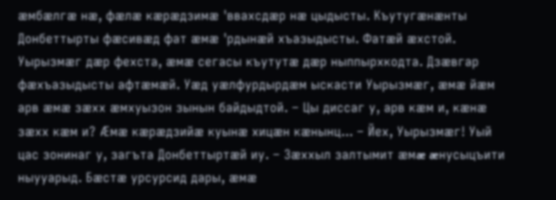æмбæлгæ нæ, фæлæ кæрæдзимæ 'ввахсдæр нæ цыдысты. Къутугæнæнты Донбеттырты фæсивæд фат æмæ 'рдынæй хъазыдысты. Фатæй æхстой. Уырызмæг дæр фехста, æмæ сегасы къутутæ дæр ныппырхкодта. Дзæвгар фæхъазыдысты афтæмæй. Уæд уæлфурдырдæм ыскасти Уырызмæг, æмæ йæм арв æмæ зæхх æмхуызон зынын байдыдтой. – Цы диссаг у, арв кæм и, кæнæ зæхх кæм и? Æмæ кæрæдзийæ куынæ хицæн кæнынц... – Йех, Уырызмæг! Уый цас зонинаг у, загъта Донбеттыртæй иу. – Зæххыл залтымит æмæ æнусыцъити ныууарыд. Бæстæ урсурсид дары, æмæ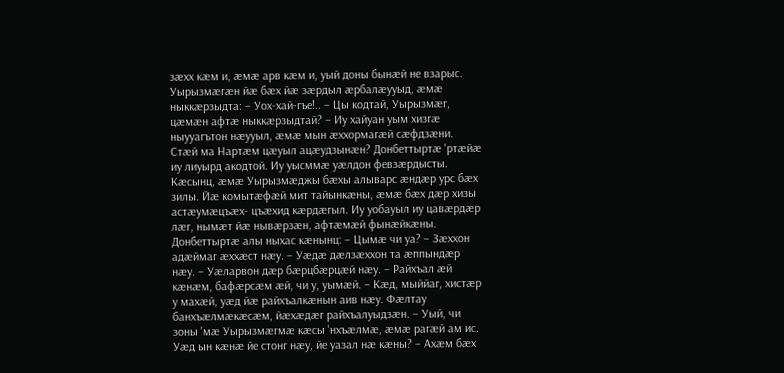зæхх кæм и, æмæ арв кæм и, уый доны бынæй не взарыс. Уырызмæгæн йæ бæх йæ зæрдыл æрбалæууыд, æмæ ныккæрзыдта: – Уох-хай-гъе!.. – Цы кодтай, Уырызмæг, цæмæн афтæ ныккæрзыдтай? – Иу хайуан уым хизгæ ныууагътон нæууыл, æмæ мын æххормагæй сæфдзæни. Стæй ма Нартæм цæуыл ацæудзынæн? Донбеттыртæ 'ртæйæ иу лиуырд акодтой. Иу уысммæ уæлдон февзæрдысты. Кæсынц, æмæ Уырызмæджы бæхы алыварс æндæр урс бæх зилы. Йæ комытæфæй мит тайынкæны, æмæ бæх дæр хизы астæумæцъæх- цъæхид кæрдæгыл. Иу уобауыл иу цавæрдæр лæг, нымæт йæ нывæрзæн, афтæмæй фынæйкæны. Донбеттыртæ алы ныхас кæнынц: – Цымæ чи уа? – Зæххон адæймаг æххæст нæу. – Уæдæ дæлзæххон та æппындæр нæу. – Уæларвон дæр бæрцбæрцæй нæу. – Райхъал æй кæнæм, бафæрсæм æй, чи у, уымæй. – Кæд, мыййаг, хистæр у махæй, уæд йæ райхъалкæнын аив нæу. Фæлтау банхъæлмæкæсæм, йæхæдæг райхъалуыдзæн. – Уый, чи зоны 'мæ Уырызмæгмæ кæсы 'нхъæлмæ, æмæ рагæй ам ис. Уæд ын кæнæ йе стонг нæу, йе уазал нæ кæны? – Ахæм бæх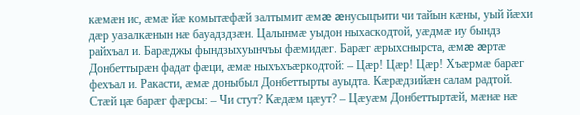кæмæн ис, æмæ йæ комытæфæй залтымит æмæ æнусыцъити чи тайын кæны, уый йæхи дæр уазалкæнын нæ бауадздзæн. Цалынмæ уыдон ныхаскодтой, уæдмæ иу бындз райхъал и. Барæджы фындзыхуынчъы фæмидæг. Барæг æрыхснырста, æмæ æртæ Донбеттырæн фадат фæци, æмæ ныхъхъæркодтой: – Цæр! Цæр! Цæр! Хъæрмæ барæг фехъал и. Ракасти, æмæ доныбыл Донбеттырты ауыдта. Кæрæдзийæн салам радтой. Стæй цæ барæг фæрсы: – Чи стут? Кæдæм цæут? – Цæуæм Донбеттыртæй, мæнæ нæ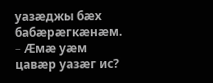уазæджы бæх бабæрæгкæнæм. – Æмæ уæм цавæр уазæг ис?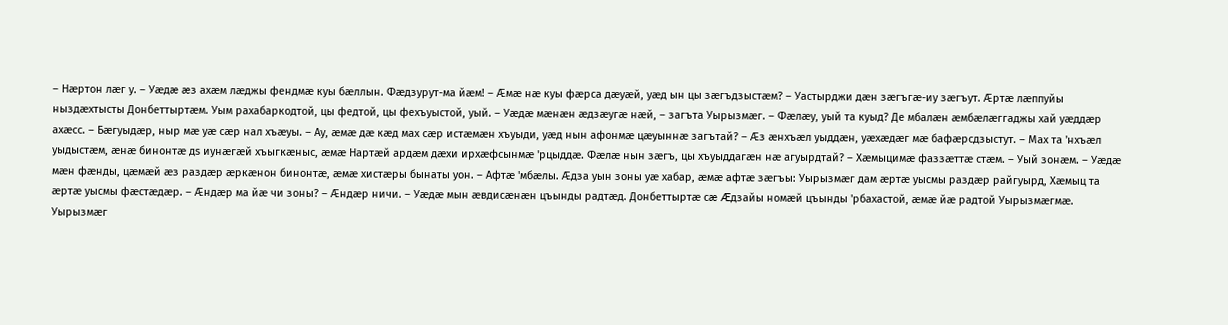– Нæртон лæг у. – Уæдæ æз ахæм лæджы фендмæ куы бæллын. Фæдзурут-ма йæм! – Æмæ нæ куы фæрса дæуæй, уæд ын цы зæгъдзыстæм? – Уастырджи дæн зæгъгæ-иу зæгъут. Æртæ лæппуйы ныздæхтысты Донбеттыртæм. Уым рахабаркодтой, цы федтой, цы фехъуыстой, уый. – Уæдæ мæнæн æдзæугæ нæй, – загъта Уырызмæг. – Фæлæу, уый та куыд? Де мбалæн æмбæлæггаджы хай уæддæр ахæсс. – Бæгуыдæр, ныр мæ уæ сæр нал хъæуы. – Ау, æмæ дæ кæд мах сæр истæмæн хъуыди, уæд нын афонмæ цæуыннæ загътай? – Æз æнхъæл уыддæн, уæхæдæг мæ бафæрсдзыстут. – Мах та 'нхъæл уыдыстæм, æнæ бинонтæ дs иунæгæй хъыгкæныс, æмæ Нартæй ардæм дæхи ирхæфсынмæ 'рцыддæ. Фæлæ нын зæгъ, цы хъуыддагæн нæ агуырдтай? – Хæмыцимæ фаззæттæ стæм. – Уый зонæм. – Уæдæ мæн фæнды, цæмæй æз раздæр æркæнон бинонтæ, æмæ хистæры бынаты уон. – Афтæ 'мбæлы. Æдза уын зоны уæ хабар, æмæ афтæ зæгъы: Уырызмæг дам æртæ уысмы раздæр райгуырд, Хæмыц та æртæ уысмы фæстæдæр. – Æндæр ма йæ чи зоны? – Æндæр ничи. – Уæдæ мын æвдисæнæн цъынды радтæд. Донбеттыртæ сæ Æдзайы номæй цъынды 'рбахастой, æмæ йæ радтой Уырызмæгмæ. Уырызмæг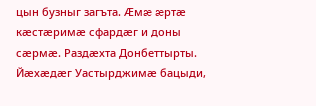цын бузныг загъта. Æмæ æртæ кæстæримæ сфардæг и доны сæрмæ. Раздæхта Донбеттырты. Йæхæдæг Уастырджимæ бацыди,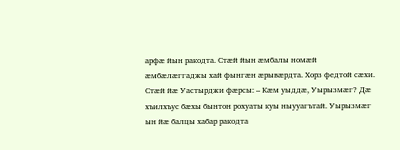арфæ йын ракодта. Стæй йын æмбалы номæй æмбæлæггаджы хай фынгæн æрывæрдта. Хорз федтой сæхи. Стæй йæ Уастырджи фæрсы: – Кæм уыддæ, Уырызмæг? Дæ хъилхъус бæхы бынтон рохуаты куы ныууагътай. Уырызмæг ын йæ балцы хабар ракодта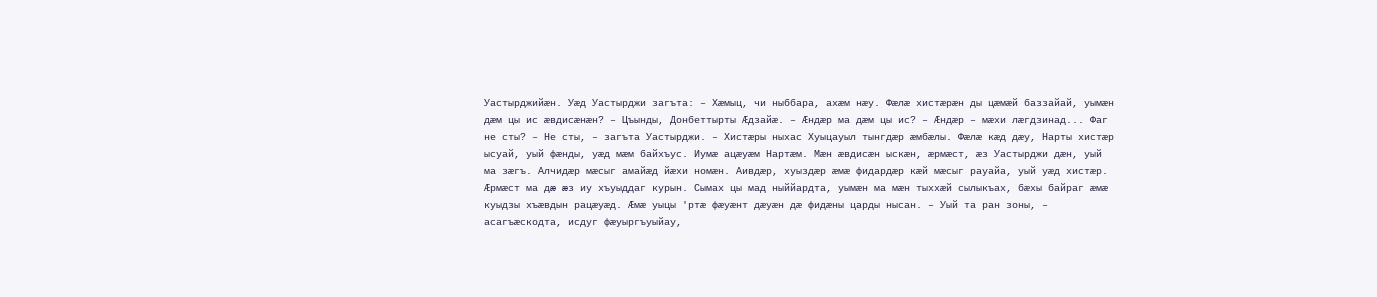Уастырджийæн. Уæд Уастырджи загъта: – Хæмыц, чи ныббара, ахæм нæу. Фæлæ хистæрæн ды цæмæй баззайай, уымæн дæм цы ис æвдисæнæн? – Цъынды, Донбеттырты Æдзайæ. – Æндæр ма дæм цы ис? – Æндæр – мæхи лæгдзинад... Фаг не сты? – Не сты, – загъта Уастырджи. – Хистæры ныхас Хуыцауыл тынгдæр æмбæлы. Фæлæ кæд дæу, Нарты хистæр ысуай, уый фæнды, уæд мæм байхъус. Иумæ ацæуæм Нартæм. Мæн æвдисæн ыскæн, æрмæст, æз Уастырджи дæн, уый ма зæгъ. Алчидæр мæсыг амайæд йæхи номæн. Аивдæр, хуыздæр æмæ фидардæр кæй мæсыг рауайа, уый уæд хистæр. Æрмæст ма дæ æз иу хъуыддаг курын. Сымах цы мад ныййардта, уымæн ма мæн тыххæй сылыкъах, бæхы байраг æмæ куыдзы хъæвдын рацæуæд. Æмæ уыцы 'ртæ фæуæнт дæуæн дæ фидæны царды нысан. – Уый та ран зоны, – асагъæскодта, исдуг фæуыргъуыйау,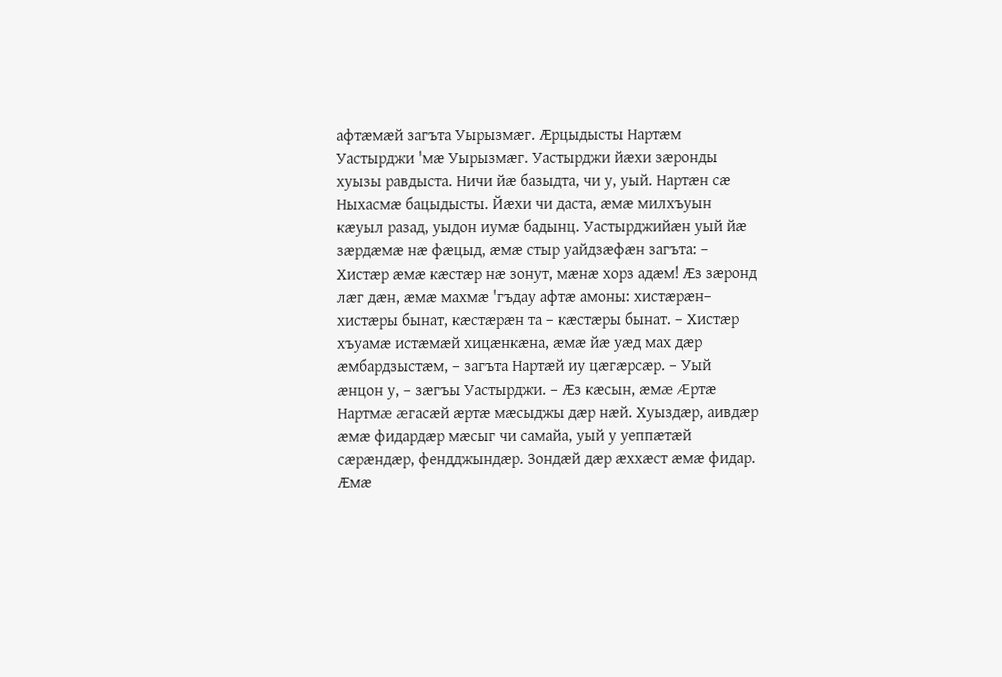афтæмæй загъта Уырызмæг. Æрцыдысты Нартæм Уастырджи 'мæ Уырызмæг. Уастырджи йæхи зæронды хуызы равдыста. Ничи йæ базыдта, чи у, уый. Нартæн сæ Ныхасмæ бацыдысты. Йæхи чи даста, æмæ милхъуын кæуыл разад, уыдон иумæ бадынц. Уастырджийæн уый йæ зæрдæмæ нæ фæцыд, æмæ стыр уайдзæфæн загъта: – Хистæр æмæ кæстæр нæ зонут, мæнæ хорз адæм! Æз зæронд лæг дæн, æмæ махмæ 'гъдау афтæ амоны: хистæрæн– хистæры бынат, кæстæрæн та – кæстæры бынат. – Хистæр хъуамæ истæмæй хицæнкæна, æмæ йæ уæд мах дæр æмбардзыстæм, – загъта Нартæй иу цæгæрсæр. – Уый æнцон у, – зæгъы Уастырджи. – Æз кæсын, æмæ Æртæ Нартмæ æгасæй æртæ мæсыджы дæр нæй. Хуыздæр, аивдæр æмæ фидардæр мæсыг чи самайа, уый у уеппæтæй сæрæндæр, фендджындæр. Зондæй дæр æххæст æмæ фидар. Æмæ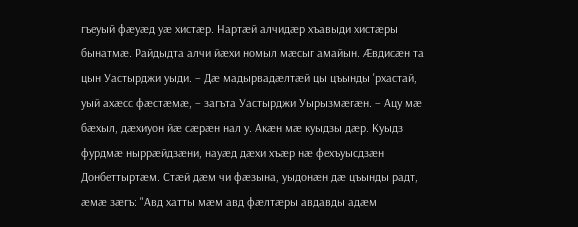гъеуый фæуæд уæ хистæр. Нартæй алчидæр хъавыди хистæры бынатмæ. Райдыдта алчи йæхи номыл мæсыг амайын. Æвдисæн та цын Уастырджи уыди. – Дæ мадырвадæлтæй цы цъынды 'рхастай, уый ахæсс фæстæмæ, – загъта Уастырджи Уырызмæгæн. – Ацу мæ бæхыл, дæхиуон йæ сæрæн нал у. Акæн мæ куыдзы дæр. Куыдз фурдмæ ныррæйдзæни, науæд дæхи хъæр нæ фехъуысдзæн Донбеттыртæм. Стæй дæм чи фæзына, уыдонæн дæ цъынды радт, æмæ зæгъ: "Авд хатты мæм авд фæлтæры авдавды адæм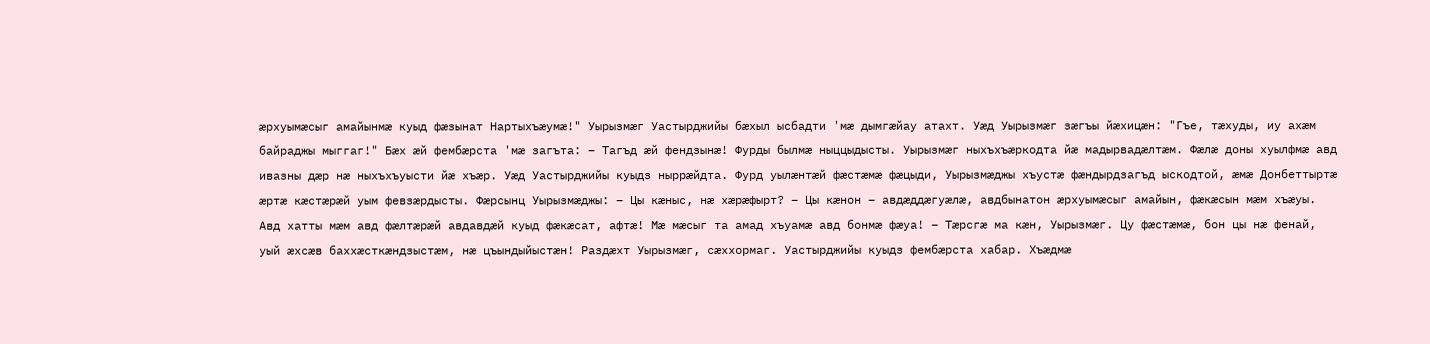æрхуымæсыг амайынмæ куыд фæзынат Нартыхъæумæ!" Уырызмæг Уастырджийы бæхыл ысбадти 'мæ дымгæйау атахт. Уæд Уырызмæг зæгъы йæхицæн: "Гъе, тæхуды, иу ахæм байраджы мыггаг!" Бæх æй фембæрста 'мæ загъта: – Тагъд æй фендзынæ! Фурды былмæ ныццыдысты. Уырызмæг ныхъхъæркодта йæ мадырвадæлтæм. Фæлæ доны хуылфмæ авд ивазны дæр нæ ныхъхъуысти йæ хъæр. Уæд Уастырджийы куыдз ныррæйдта. Фурд уылæнтæй фæстæмæ фæцыди, Уырызмæджы хъустæ фæндырдзагъд ыскодтой, æмæ Донбеттыртæ æртæ кæстæрæй уым февзæрдысты. Фæрсынц Уырызмæджы: – Цы кæныс, нæ хæрæфырт? – Цы кæнон – авдæддæгуæлæ, авдбынатон æрхуымæсыг амайын, фæкæсын мæм хъæуы. Авд хатты мæм авд фæлтæрæй авдавдæй куыд фæкæсат, афтæ! Мæ мæсыг та амад хъуамæ авд бонмæ фæуа! – Тæрсгæ ма кæн, Уырызмæг. Цу фæстæмæ, бон цы нæ фенай, уый æхсæв баххæсткæндзыстæм, нæ цъындыйыстæн! Раздæхт Уырызмæг, сæххормаг. Уастырджийы куыдз фембæрста хабар. Хъæдмæ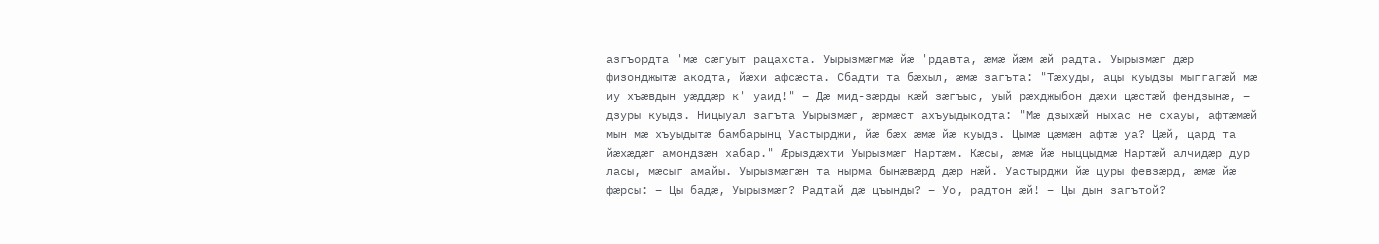азгъордта 'мæ сæгуыт рацахста. Уырызмæгмæ йæ 'рдавта, æмæ йæм æй радта. Уырызмæг дæр физонджытæ акодта, йæхи афсæста. Сбадти та бæхыл, æмæ загъта: "Тæхуды, ацы куыдзы мыггагæй мæ иу хъæвдын уæддæр к' уаид!" – Дæ мид-зæрды кæй зæгъыс, уый рæхджыбон дæхи цæстæй фендзынæ, – дзуры куыдз. Ницыуал загъта Уырызмæг, æрмæст ахъуыдыкодта: "Мæ дзыхæй ныхас не схауы, афтæмæй мын мæ хъуыдытæ бамбарынц Уастырджи, йæ бæх æмæ йæ куыдз. Цымæ цæмæн афтæ уа? Цæй, цард та йæхæдæг амондзæн хабар." Æрыздæхти Уырызмæг Нартæм. Кæсы, æмæ йæ ныццыдмæ Нартæй алчидæр дур ласы, мæсыг амайы. Уырызмæгæн та нырма бынæвæрд дæр нæй. Уастырджи йæ цуры февзæрд, æмæ йæ фæрсы: – Цы бадæ, Уырызмæг? Радтай дæ цъынды? – Уо, радтон æй! – Цы дын загътой?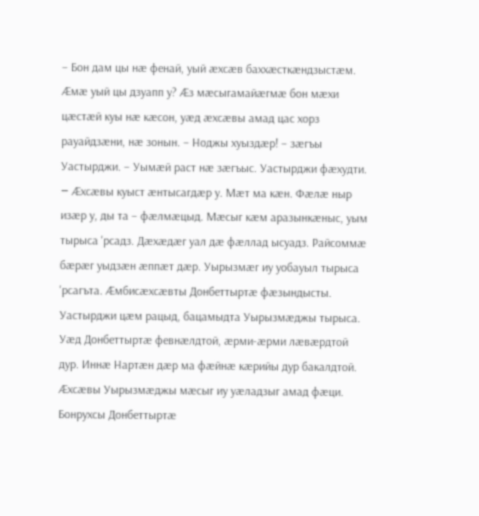– Бон дам цы нæ фенай, уый æхсæв баххæсткæндзыстæм. Æмæ уый цы дзуапп у? Æз мæсыгамайæгмæ бон мæхи цæстæй куы нæ кæсон, уæд æхсæвы амад цас хорз рауайдзæни, нæ зонын. – Ноджы хуыздæр! – зæгъы Уастырджи. – Уымæй раст нæ зæгъыс. Уастырджи фæхудти. – Æхсæвы куыст æнтысагдæр у. Мæт ма кæн. Фæлæ ныр изæр у, ды та – фæлмæцыд. Мæсыг кæм аразынкæныс, уым тырыса 'рсадз. Дæхæдæг уал дæ фæллад ысуадз. Райсоммæ бæрæг уыдзæн æппæт дæр. Уырызмæг иу уобауыл тырыса 'рсагъта. Æмбисæхсæвты Донбеттыртæ фæзындысты. Уастырджи цæм рацыд, бацамыдта Уырызмæджы тырыса. Уæд Донбеттыртæ февнæлдтой, æрми-æрми лæвæрдтой дур. Иннæ Нартæн дæр ма фæйнæ кæрийы дур бакалдтой. Æхсæвы Уырызмæджы мæсыг иу уæладзыг амад фæци. Бонрухсы Донбеттыртæ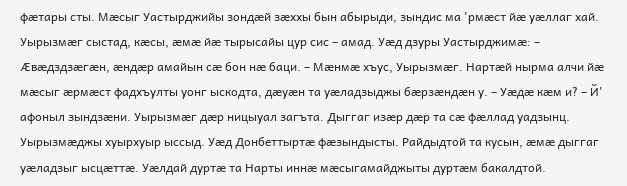фæтары сты. Мæсыг Уастырджийы зондæй зæххы бын абырыди, зындис ма 'рмæст йæ уæллаг хай. Уырызмæг сыстад, кæсы, æмæ йæ тырысайы цур сис – амад. Уæд дзуры Уастырджимæ: – Æвæдздзæгæн, æндæр амайын сæ бон нæ баци. – Мæнмæ хъус, Уырызмæг. Нартæй нырма алчи йæ мæсыг æрмæст фадхъулты уонг ыскодта, дæуæн та уæладзыджы бæрзæндæн у. – Уæдæ кæм и? – Й' афоныл зындзæни. Уырызмæг дæр ницыуал загъта. Дыггаг изæр дæр та сæ фæллад уадзынц. Уырызмæджы хуырхуыр ыссыд. Уæд Донбеттыртæ фæзындысты. Райдыдтой та кусын, æмæ дыггаг уæладзыг ысцæттæ. Уæлдай дуртæ та Нарты иннæ мæсыгамайджыты дуртæм бакалдтой.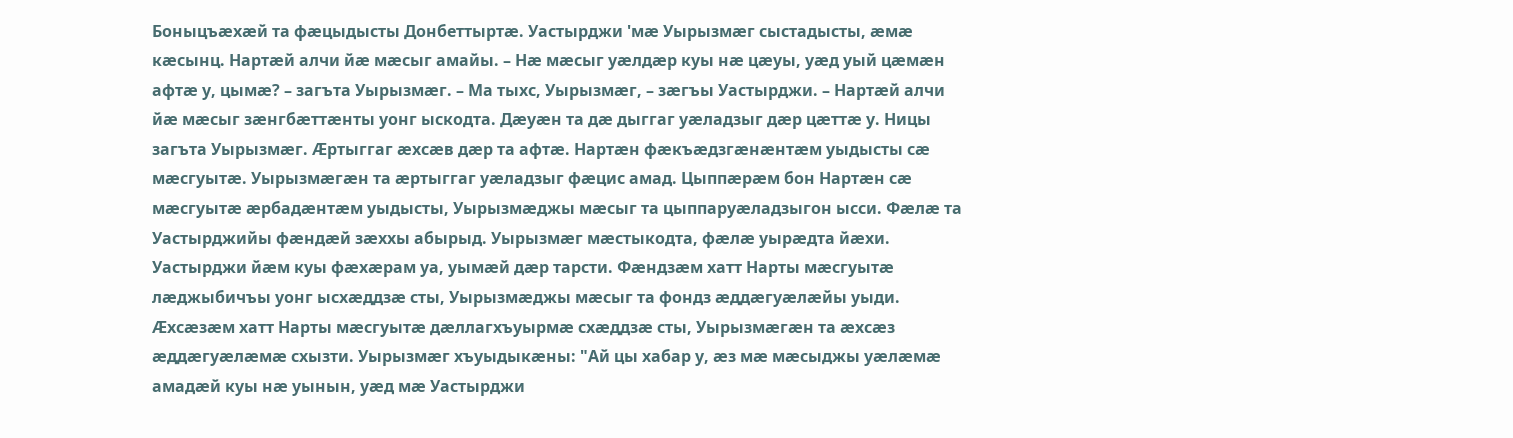Боныцъæхæй та фæцыдысты Донбеттыртæ. Уастырджи 'мæ Уырызмæг сыстадысты, æмæ кæсынц. Нартæй алчи йæ мæсыг амайы. – Нæ мæсыг уæлдæр куы нæ цæуы, уæд уый цæмæн афтæ у, цымæ? – загъта Уырызмæг. – Ма тыхс, Уырызмæг, – зæгъы Уастырджи. – Нартæй алчи йæ мæсыг зæнгбæттæнты уонг ыскодта. Дæуæн та дæ дыггаг уæладзыг дæр цæттæ у. Ницы загъта Уырызмæг. Æртыггаг æхсæв дæр та афтæ. Нартæн фæкъæдзгæнæнтæм уыдысты сæ мæсгуытæ. Уырызмæгæн та æртыггаг уæладзыг фæцис амад. Цыппæрæм бон Нартæн сæ мæсгуытæ æрбадæнтæм уыдысты, Уырызмæджы мæсыг та цыппаруæладзыгон ысси. Фæлæ та Уастырджийы фæндæй зæххы абырыд. Уырызмæг мæстыкодта, фæлæ уырæдта йæхи. Уастырджи йæм куы фæхæрам уа, уымæй дæр тарсти. Фæндзæм хатт Нарты мæсгуытæ лæджыбичъы уонг ысхæддзæ сты, Уырызмæджы мæсыг та фондз æддæгуæлæйы уыди. Æхсæзæм хатт Нарты мæсгуытæ дæллагхъуырмæ схæддзæ сты, Уырызмæгæн та æхсæз æддæгуæлæмæ схызти. Уырызмæг хъуыдыкæны: "Ай цы хабар у, æз мæ мæсыджы уæлæмæ амадæй куы нæ уынын, уæд мæ Уастырджи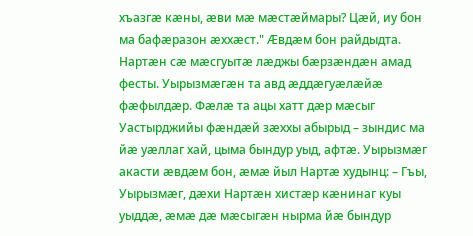хъазгæ кæны, æви мæ мæстæймары? Цæй, иу бон ма бафæразон æххæст." Æвдæм бон райдыдта. Нартæн сæ мæсгуытæ лæджы бæрзæндæн амад фесты. Уырызмæгæн та авд æддæгуæлæйæ фæфылдæр. Фæлæ та ацы хатт дæр мæсыг Уастырджийы фæндæй зæххы абырыд – зындис ма йæ уæллаг хай, цыма бындур уыд, афтæ. Уырызмæг акасти æвдæм бон, æмæ йыл Нартæ худынц: – Гъы, Уырызмæг, дæхи Нартæн хистæр кæнинаг куы уыддæ, æмæ дæ мæсыгæн нырма йæ бындур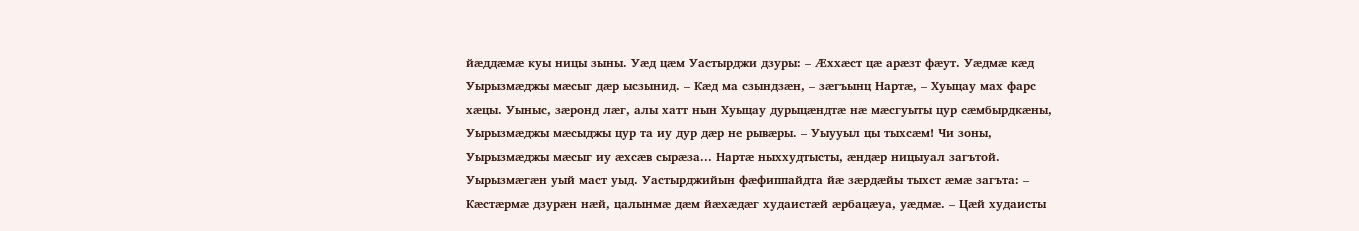йæддæмæ куы ницы зыны. Уæд цæм Уастырджи дзуры: – Æххæст цæ арæзт фæут. Уæдмæ кæд Уырызмæджы мæсыг дæр ысзынид. – Кæд ма сзындзæн, – зæгъынц Нартæ, – Хуыцау мах фарс хæцы. Уыныс, зæронд лæг, алы хатт нын Хуыцау дурыцæндтæ нæ мæсгуыты цур сæмбырдкæны, Уырызмæджы мæсыджы цур та иу дур дæр не рывæры. – Уыууыл цы тыхсæм! Чи зоны, Уырызмæджы мæсыг иу æхсæв сырæза... Нартæ ныххудтысты, æндæр ницыуал загътой. Уырызмæгæн уый маст уыд. Уастырджийын фæфиппайдта йæ зæрдæйы тыхст æмæ загъта: – Кæстæрмæ дзурæн нæй, цалынмæ дæм йæхæдæг худаистæй æрбацæуа, уæдмæ. – Цæй худаисты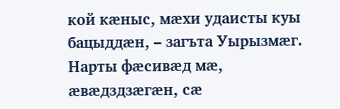кой кæныс, мæхи удаисты куы бацыддæн, – загъта Уырызмæг. Нарты фæсивæд мæ, æвæдздзæгæн, сæ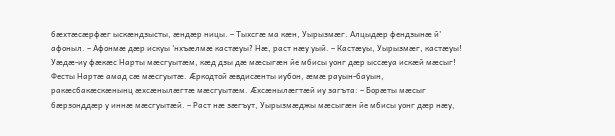бæхтæсæрфæг ыскæндзысты, æндæр ницы. – Тыхсгæ ма кæн, Уырызмæг. Алцыдæр фендзынæ й' афоныл. – Афонмæ дæр искуы 'нхъæлмæ кастæуы? Нæ, раст нæу уый. – Кастæуы, Уырызмæг, кастæуы! Уæдæ-иу фæкæс Нарты мæсгуытæм, кæд дзы дæ мæсыгæн йе мбисы уонг дæр ыссæуа искæй мæсыг! Фесты Нартæ амад сæ мæсгуытæ. Æркодтой æвдисæнты иубон, æмæ рауын-бауын, ракæсбакæскæнынц æхсæнылæгтæ мæсгуытæм. Æхсæнылæгтæй иу загъта: – Борæты мæсыг бæрзонддæр у иннæ мæсгуытæй. – Раст нæ зæгъут, Уырызмæджы мæсыгæн йе мбисы уонг дæр нæу,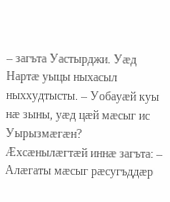– загъта Уастырджи. Уæд Нартæ уыцы ныхасыл ныххудтысты. – Уобауæй куы нæ зыны, уæд цæй мæсыг ис Уырызмæгæн? Æхсæнылæгтæй иннæ загъта: – Алæгаты мæсыг рæсугъддæр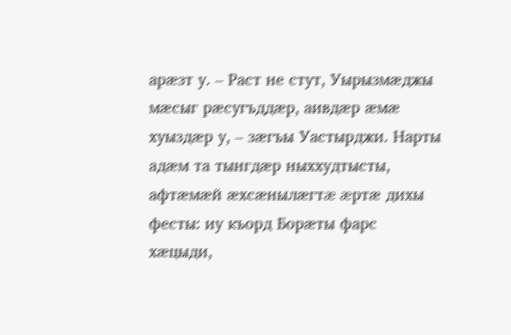арæзт у. – Раст не стут, Уырызмæджы мæсыг рæсугъддæр, аивдæр æмæ хуыздæр у, – зæгъы Уастырджи. Нарты адæм та тынгдæр ныххудтысты, афтæмæй æхсæнылæгтæ æртæ дихы фесты: иу къорд Борæты фарс хæцыди,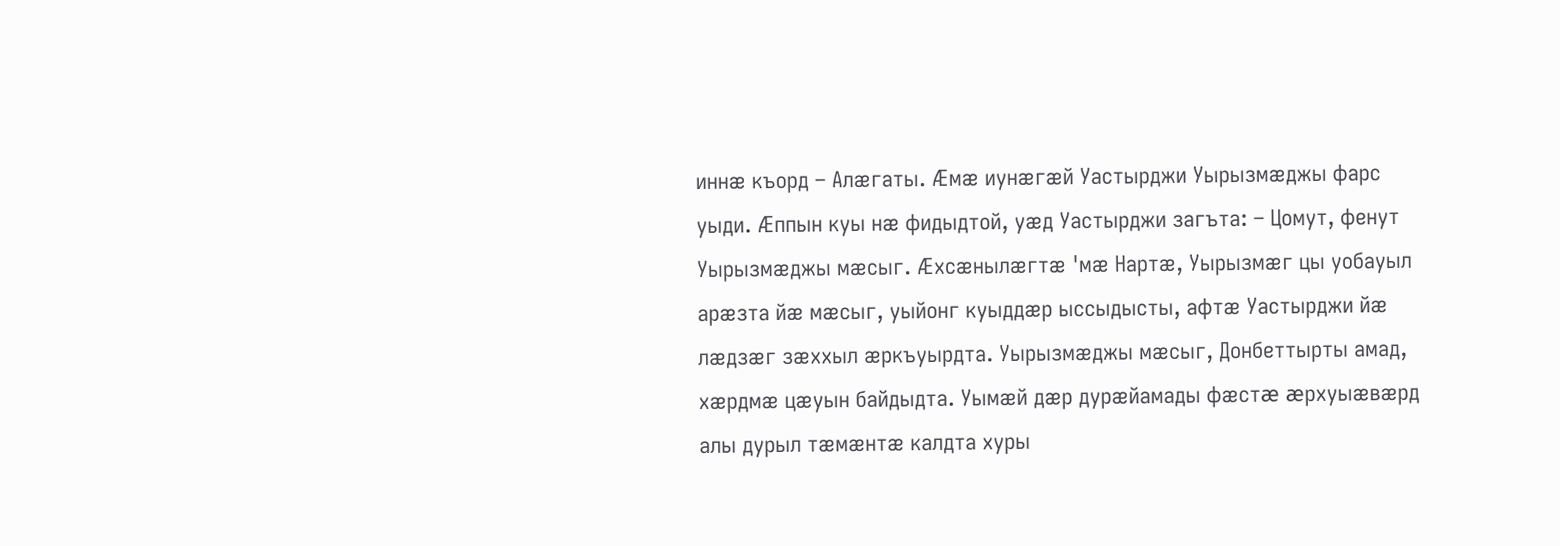иннæ къорд – Алæгаты. Æмæ иунæгæй Уастырджи Уырызмæджы фарс уыди. Æппын куы нæ фидыдтой, уæд Уастырджи загъта: – Цомут, фенут Уырызмæджы мæсыг. Æхсæнылæгтæ 'мæ Нартæ, Уырызмæг цы уобауыл арæзта йæ мæсыг, уыйонг куыддæр ыссыдысты, афтæ Уастырджи йæ лæдзæг зæххыл æркъуырдта. Уырызмæджы мæсыг, Донбеттырты амад, хæрдмæ цæуын байдыдта. Уымæй дæр дурæйамады фæстæ æрхуыæвæрд алы дурыл тæмæнтæ калдта хуры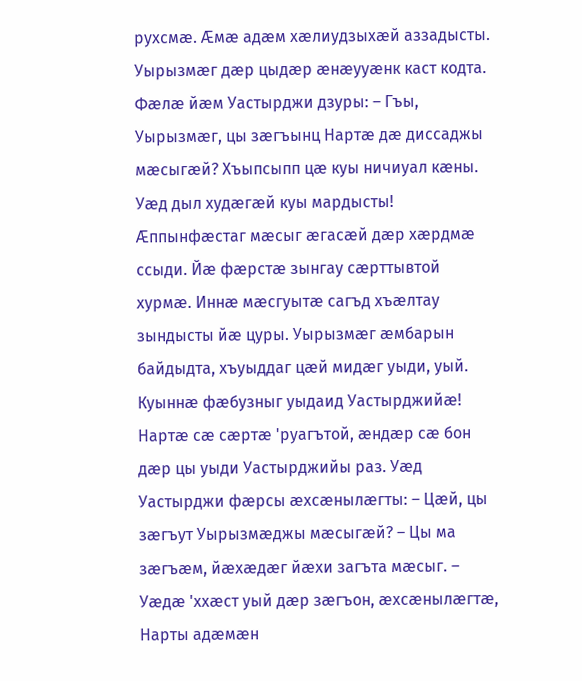рухсмæ. Æмæ адæм хæлиудзыхæй аззадысты. Уырызмæг дæр цыдæр æнæууæнк каст кодта. Фæлæ йæм Уастырджи дзуры: – Гъы, Уырызмæг, цы зæгъынц Нартæ дæ диссаджы мæсыгæй? Хъыпсыпп цæ куы ничиуал кæны. Уæд дыл худæгæй куы мардысты! Æппынфæстаг мæсыг æгасæй дæр хæрдмæ ссыди. Йæ фæрстæ зынгау сæрттывтой хурмæ. Иннæ мæсгуытæ сагъд хъæлтау зындысты йæ цуры. Уырызмæг æмбарын байдыдта, хъуыддаг цæй мидæг уыди, уый. Куыннæ фæбузныг уыдаид Уастырджийæ! Нартæ сæ сæртæ 'руагътой, æндæр сæ бон дæр цы уыди Уастырджийы раз. Уæд Уастырджи фæрсы æхсæнылæгты: – Цæй, цы зæгъут Уырызмæджы мæсыгæй? – Цы ма зæгъæм, йæхæдæг йæхи загъта мæсыг. – Уæдæ 'ххæст уый дæр зæгъон, æхсæнылæгтæ, Нарты адæмæн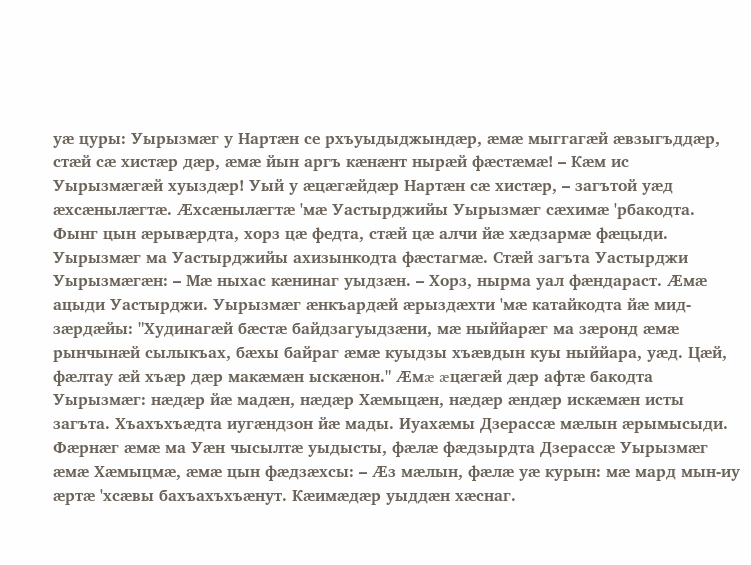уæ цуры: Уырызмæг у Нартæн се рхъуыдыджындæр, æмæ мыггагæй æвзыгъддæр, стæй сæ хистæр дæр, æмæ йын аргъ кæнæнт нырæй фæстæмæ! – Кæм ис Уырызмæгæй хуыздæр! Уый у æцæгæйдæр Нартæн сæ хистæр, – загътой уæд æхсæнылæгтæ. Æхсæнылæгтæ 'мæ Уастырджийы Уырызмæг сæхимæ 'рбакодта. Фынг цын æрывæрдта, хорз цæ федта, стæй цæ алчи йæ хæдзармæ фæцыди. Уырызмæг ма Уастырджийы ахизынкодта фæстагмæ. Стæй загъта Уастырджи Уырызмæгæн: – Мæ ныхас кæнинаг уыдзæн. – Хорз, нырма уал фæндараст. Æмæ ацыди Уастырджи. Уырызмæг æнкъардæй æрыздæхти 'мæ катайкодта йæ мид-зæрдæйы: "Худинагæй бæстæ байдзагуыдзæни, мæ ныййарæг ма зæронд æмæ рынчынæй сылыкъах, бæхы байраг æмæ куыдзы хъæвдын куы ныййара, уæд. Цæй, фæлтау æй хъæр дæр макæмæн ыскæнон." Æмæ æцæгæй дæр афтæ бакодта Уырызмæг: нæдæр йæ мадæн, нæдæр Хæмыцæн, нæдæр æндæр искæмæн исты загъта. Хъахъхъæдта иугæндзон йæ мады. Иуахæмы Дзерассæ мæлын æрымысыди. Фæрнæг æмæ ма Уæн чысылтæ уыдысты, фæлæ фæдзырдта Дзерассæ Уырызмæг æмæ Хæмыцмæ, æмæ цын фæдзæхсы: – Æз мæлын, фæлæ уæ курын: мæ мард мын-иу æртæ 'хсæвы бахъахъхъæнут. Кæимæдæр уыддæн хæснаг.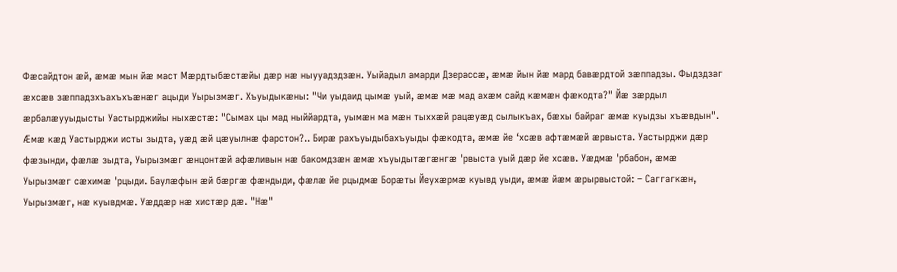Фæсайдтон æй, æмæ мын йæ маст Мæрдтыбæстæйы дæр нæ ныууадздзæн. Уыйадыл амарди Дзерассæ, æмæ йын йæ мард бавæрдтой зæппадзы. Фыдздзаг æхсæв зæппадзхъахъхъæнæг ацыди Уырызмæг. Хъуыдыкæны: "Чи уыдаид цымæ уый, æмæ мæ мад ахæм сайд кæмæн фæкодта?" Йæ зæрдыл æрбалæууыдысты Уастырджийы ныхæстæ: "Сымах цы мад ныййардта, уымæн ма мæн тыххæй рацæуæд сылыкъах, бæхы байраг æмæ куыдзы хъæвдын". Æмæ кæд Уастырджи исты зыдта, уæд æй цæуылнæ фарстон?.. Бирæ рахъуыдыбахъуыды фæкодта, æмæ йе ‘хсæв афтæмæй æрвыста. Уастырджи дæр фæзынди, фæлæ зыдта, Уырызмæг æнцонтæй афæливын нæ бакомдзæн æмæ хъуыдытæгæнгæ 'рвыста уый дæр йе хсæв. Уæдмæ 'рбабон, æмæ Уырызмæг сæхимæ 'рцыди. Баулæфын æй бæргæ фæндыди, фæлæ йе рцыдмæ Борæты Йеухæрмæ куывд уыди, æмæ йæм æрырвыстой: – Саггагкæн, Уырызмæг, нæ куывдмæ. Уæддæр нæ хистæр дæ. "Нæ"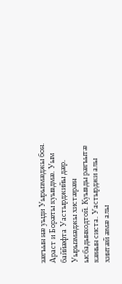зæгъын нæ уыди Уырызмæджы бон. Араст и Борæты куывдмæ. Уым баййæфта Уастырджийы дæр. Уырызмæджы хистæрæн ысбадынкодтой. Куывды рæгъытæ кæнын систа. Уастырджи алы хинтæй æмæ алы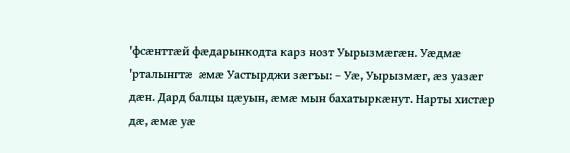'фсæнттæй фæдарынкодта карз нозт Уырызмæгæн. Уæдмæ 'рталынгтæ æмæ Уастырджи зæгъы: – Уæ, Уырызмæг, æз уазæг дæн. Дард балцы цæуын, æмæ мын бахатыркæнут. Нарты хистæр дæ, æмæ уæ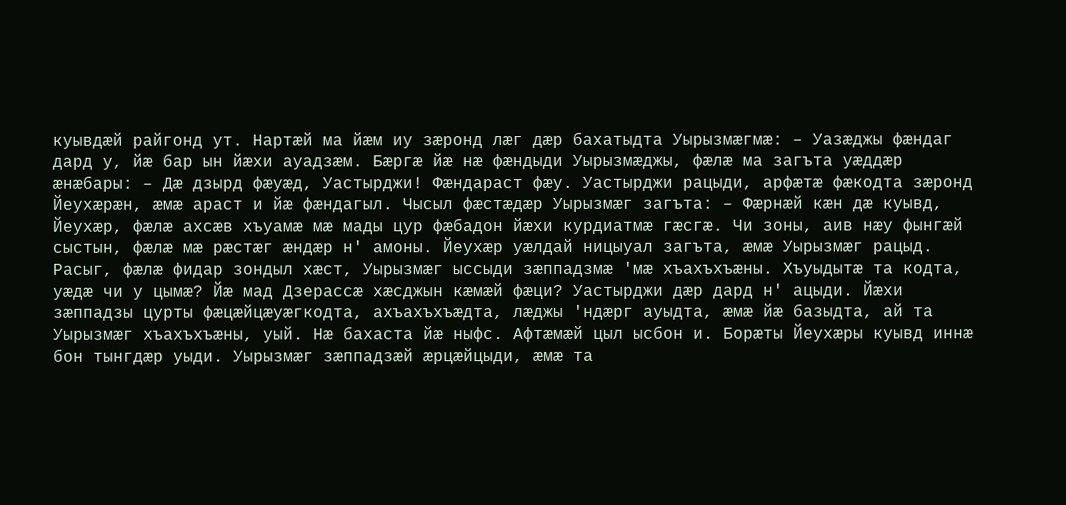куывдæй райгонд ут. Нартæй ма йæм иу зæронд лæг дæр бахатыдта Уырызмæгмæ: – Уазæджы фæндаг дард у, йæ бар ын йæхи ауадзæм. Бæргæ йæ нæ фæндыди Уырызмæджы, фæлæ ма загъта уæддæр æнæбары: – Дæ дзырд фæуæд, Уастырджи! Фæндараст фæу. Уастырджи рацыди, арфæтæ фæкодта зæронд Йеухæрæн, æмæ араст и йæ фæндагыл. Чысыл фæстæдæр Уырызмæг загъта: – Фæрнæй кæн дæ куывд, Йеухæр, фæлæ ахсæв хъуамæ мæ мады цур фæбадон йæхи курдиатмæ гæсгæ. Чи зоны, аив нæу фынгæй сыстын, фæлæ мæ рæстæг æндæр н' амоны. Йеухæр уæлдай ницыуал загъта, æмæ Уырызмæг рацыд. Расыг, фæлæ фидар зондыл хæст, Уырызмæг ыссыди зæппадзмæ 'мæ хъахъхъæны. Хъуыдытæ та кодта, уæдæ чи у цымæ? Йæ мад Дзерассæ хæсджын кæмæй фæци? Уастырджи дæр дард н' ацыди. Йæхи зæппадзы цурты фæцæйцæуæгкодта, ахъахъхъæдта, лæджы 'ндæрг ауыдта, æмæ йæ базыдта, ай та Уырызмæг хъахъхъæны, уый. Нæ бахаста йæ ныфс. Афтæмæй цыл ысбон и. Борæты Йеухæры куывд иннæ бон тынгдæр уыди. Уырызмæг зæппадзæй æрцæйцыди, æмæ та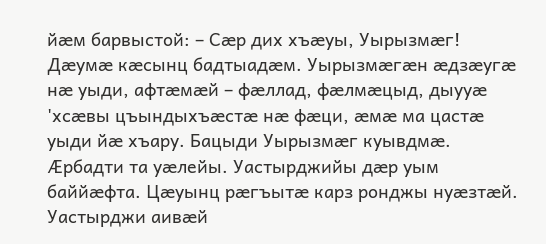йæм барвыстой: – Сæр дих хъæуы, Уырызмæг! Дæумæ кæсынц бадтыадæм. Уырызмæгæн æдзæугæ нæ уыди, афтæмæй – фæллад, фæлмæцыд, дыууæ 'хсæвы цъындыхъæстæ нæ фæци, æмæ ма цастæ уыди йæ хъару. Бацыди Уырызмæг куывдмæ. Æрбадти та уæлейы. Уастырджийы дæр уым баййæфта. Цæуынц рæгъытæ карз ронджы нуæзтæй. Уастырджи аивæй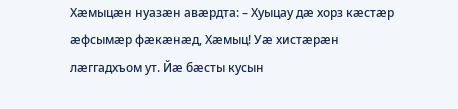Хæмыцæн нуазæн авæрдта: – Хуыцау дæ хорз кæстæр æфсымæр фæкæнæд, Хæмыц! Уæ хистæрæн лæггадхъом ут. Йæ бæсты кусын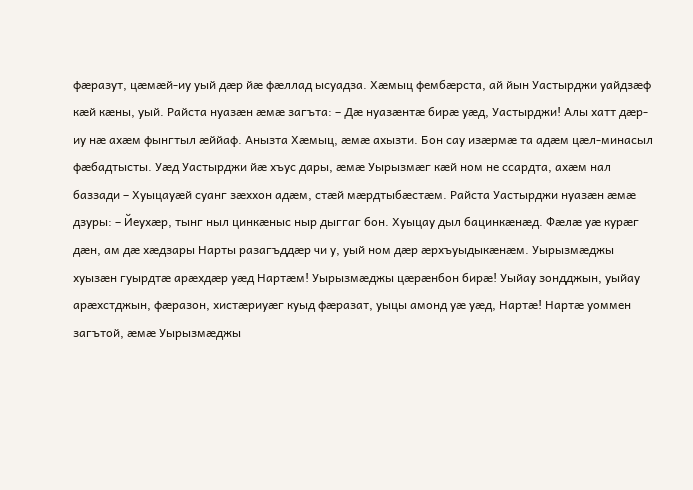фæразут, цæмæй-иу уый дæр йæ фæллад ысуадза. Хæмыц фембæрста, ай йын Уастырджи уайдзæф кæй кæны, уый. Райста нуазæн æмæ загъта: – Дæ нуазæнтæ бирæ уæд, Уастырджи! Алы хатт дæр-иу нæ ахæм фынгтыл æййаф. Анызта Хæмыц, æмæ ахызти. Бон сау изæрмæ та адæм цæл-минасыл фæбадтысты. Уæд Уастырджи йæ хъус дары, æмæ Уырызмæг кæй ном не ссардта, ахæм нал баззади – Хуыцауæй суанг зæххон адæм, стæй мæрдтыбæстæм. Райста Уастырджи нуазæн æмæ дзуры: – Йеухæр, тынг ныл цинкæныс ныр дыггаг бон. Хуыцау дыл бацинкæнæд. Фæлæ уæ курæг дæн, ам дæ хæдзары Нарты разагъддæр чи у, уый ном дæр æрхъуыдыкæнæм. Уырызмæджы хуызæн гуырдтæ арæхдæр уæд Нартæм! Уырызмæджы цæрæнбон бирæ! Уыйау зондджын, уыйау арæхстджын, фæразон, хистæриуæг куыд фæразат, уыцы амонд уæ уæд, Нартæ! Нартæ уоммен загътой, æмæ Уырызмæджы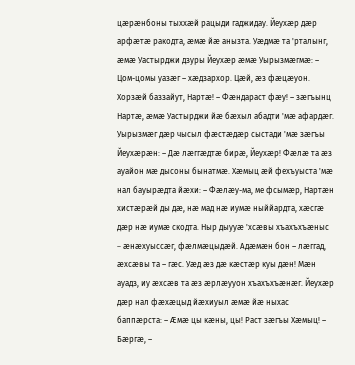цæрæнбоны тыххæй рацыди гаджидау. Йеухæр дæр арфæтæ ракодта, æмæ йæ анызта. Уæдмæ та 'рталынг, æмæ Уастырджи дзуры Йеухæр æмæ Уырызмæгмæ: – Цом-цомы уазæг – хæдзархор. Цæй, æз фæцæуон. Хорзæй баззайут, Нартæ! – Фæндараст фæу! – зæгъынц Нартæ, æмæ Уастырджи йæ бæхыл абадти 'мæ афардæг. Уырызмæг дæр чысыл фæстæдæр сыстади 'мæ зæгъы Йеухæрæн: – Дæ лæггæдтæ бирæ, Йеухæр! Фæлæ та æз ауайон мæ дысоны бынатмæ. Хæмыц æй фехъуыста 'мæ нал бауырæдта йæхи: – Фæлæу-ма, ме фсымæр, Нартæн хистæрæй ды дæ, нæ мад нæ иумæ ныййардта, хæсгæ дæр нæ иумæ скодта. Ныр дыууæ 'хсæвы хъахъхъæныс – æнæхуыссæг, фæлмæцыдæй. Адæмæн бон – лæггад, æхсæвы та – гæс. Уæд æз дæ кæстæр куы дæн! Мæн ауадз, иу æхсæв та æз æрлæууон хъахъхъæнæг. Йеухæр дæр нал фæхæцыд йæхиуыл æмæ йæ ныхас баппæрста: – Æмæ цы кæны, цы! Раст зæгъы Хæмыц! – Бæргæ, –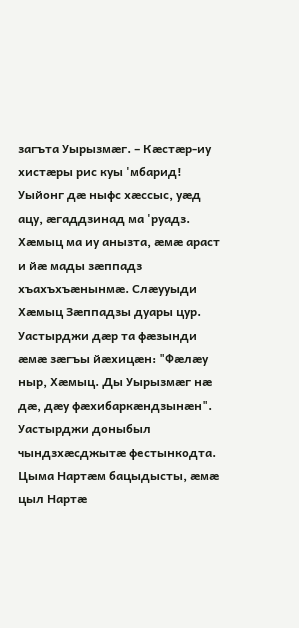загъта Уырызмæг. – Кæстæр-иу хистæры рис куы 'мбарид! Уыйонг дæ ныфс хæссыс, уæд ацу, æгаддзинад ма 'руадз. Хæмыц ма иу анызта, æмæ араст и йæ мады зæппадз хъахъхъæнынмæ. Слæууыди Хæмыц Зæппадзы дуары цур. Уастырджи дæр та фæзынди æмæ зæгъы йæхицæн: "Фæлæу ныр, Хæмыц. Ды Уырызмæг нæ дæ, дæу фæхибаркæндзынæн". Уастырджи доныбыл чындзхæсджытæ фестынкодта. Цыма Нартæм бацыдысты, æмæ цыл Нартæ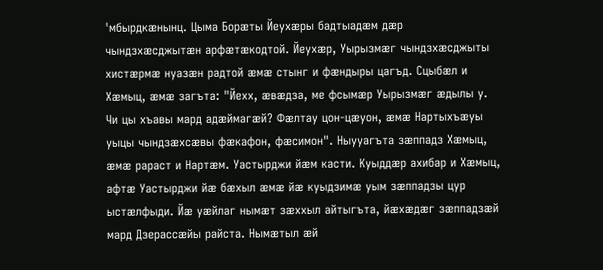'мбырдкæнынц. Цыма Борæты Йеухæры бадтыадæм дæр чындзхæсджытæн арфæтæкодтой. Йеухæр, Уырызмæг чындзхæсджыты хистæрмæ нуазæн радтой æмæ стынг и фæндыры цагъд. Сцыбæл и Хæмыц, æмæ загъта: "Йехх, æвæдза, ме фсымæр Уырызмæг æдылы у. Чи цы хъавы мард адæймагæй? Фæлтау цон-цæуон, æмæ Нартыхъæуы уыцы чындзæхсæвы фæкафон, фæсимон". Ныууагъта зæппадз Хæмыц, æмæ рараст и Нартæм. Уастырджи йæм касти. Куыддæр ахибар и Хæмыц, афтæ Уастырджи йæ бæхыл æмæ йæ куыдзимæ уым зæппадзы цур ыстæлфыди. Йæ уæйлаг нымæт зæххыл айтыгъта, йæхæдæг зæппадзæй мард Дзерассæйы райста. Нымæтыл æй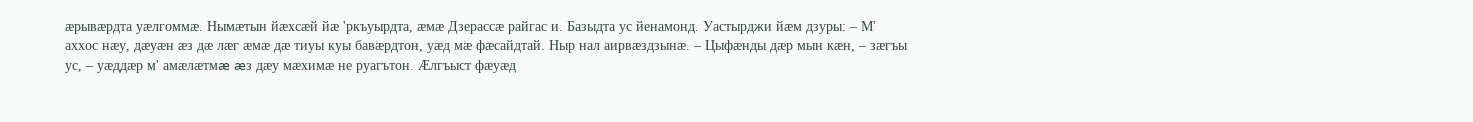æрывæрдта уæлгоммæ. Нымæтын йæхсæй йæ 'ркъуырдта, æмæ Дзерассæ райгас и. Базыдта ус йенамонд. Уастырджи йæм дзуры: – М' аххос нæу, дæуæн æз дæ лæг æмæ дæ тиуы куы бавæрдтон, уæд мæ фæсайдтай. Ныр нал аирвæздзынæ. – Цыфæнды дæр мын кæн, – зæгъы ус, – уæддæр м' амæлæтмæ æз дæу мæхимæ не руагътон. Æлгъыст фæуæд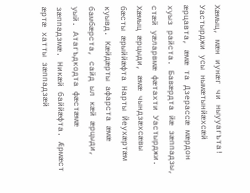Хæмыц, мæн иунæг чи ныууагъта! Уастырджи усы нымæтынйæхсæй æрцавта, æмæ та Дзерассæ мæрдон хуыз райста. Бавæрдта йæ зæппадзы, стæй уæларвмæ фæтахти Уастырджи. Хæмыц æрцыди, æмæ чындзæхсæвы бæсты æрыййæфта Нарты Йеухæртæм куывд. Кæйдæрты афарста æмæ бамбæрста, сайд ыл кæй æрцыди, уый. Атагъдкодта фæстæмæ зæппадзмæ. Никæй баййæфта. Æрмæст æртæ хатты зæппадзæй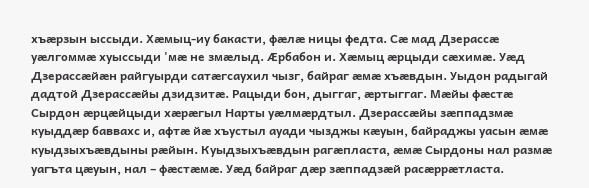хъæрзын ыссыди. Хæмыц-иу бакасти, фæлæ ницы федта. Сæ мад Дзерассæ уæлгоммæ хуыссыди 'мæ не змæлыд. Æрбабон и. Хæмыц æрцыди сæхимæ. Уæд Дзерассæйæн райгуырди сатæгсаухил чызг, байраг æмæ хъæвдын. Уыдон радыгай дадтой Дзерассæйы дзидзитæ. Рацыди бон, дыггаг, æртыггаг. Мæйы фæстæ Сырдон æрцæйцыди хæрæгыл Нарты уæлмæрдтыл. Дзерассæйы зæппадзмæ куыддæр баввахс и, афтæ йæ хъустыл ауади чызджы кæуын, байраджы уасын æмæ куыдзыхъæвдыны рæйын. Куыдзыхъæвдын рагæпласта, æмæ Сырдоны нал размæ уагъта цæуын, нал – фæстæмæ. Уæд байраг дæр зæппадзæй расæррæтласта.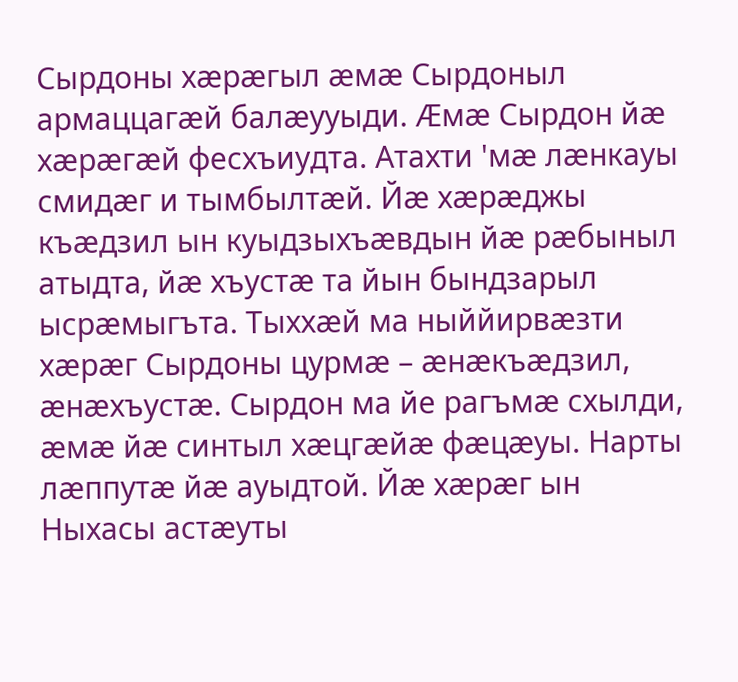Сырдоны хæрæгыл æмæ Сырдоныл армаццагæй балæууыди. Æмæ Сырдон йæ хæрæгæй фесхъиудта. Атахти 'мæ лæнкауы смидæг и тымбылтæй. Йæ хæрæджы къæдзил ын куыдзыхъæвдын йæ рæбыныл атыдта, йæ хъустæ та йын бындзарыл ысрæмыгъта. Тыххæй ма ныййирвæзти хæрæг Сырдоны цурмæ – æнæкъæдзил, æнæхъустæ. Сырдон ма йе рагъмæ схылди, æмæ йæ синтыл хæцгæйæ фæцæуы. Нарты лæппутæ йæ ауыдтой. Йæ хæрæг ын Ныхасы астæуты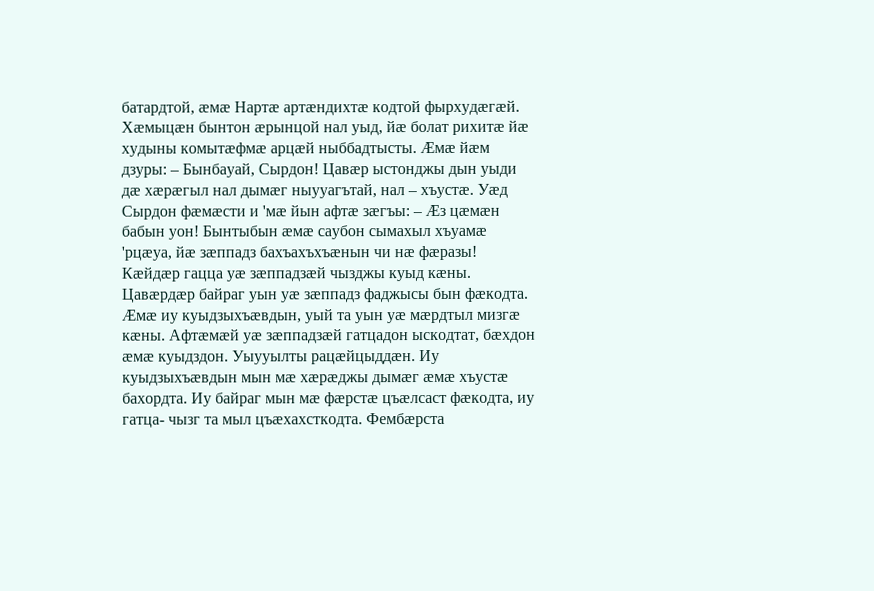батардтой, æмæ Нартæ артæндихтæ кодтой фырхудæгæй. Хæмыцæн бынтон æрынцой нал уыд, йæ болат рихитæ йæ худыны комытæфмæ арцæй ныббадтысты. Æмæ йæм дзуры: – Бынбауай, Сырдон! Цавæр ыстонджы дын уыди дæ хæрæгыл нал дымæг ныууагътай, нал – хъустæ. Уæд Сырдон фæмæсти и 'мæ йын афтæ зæгъы: – Æз цæмæн бабын уон! Бынтыбын æмæ саубон сымахыл хъуамæ 'рцæуа, йæ зæппадз бахъахъхъæнын чи нæ фæразы! Кæйдæр гацца уæ зæппадзæй чызджы куыд кæны. Цавæрдæр байраг уын уæ зæппадз фаджысы бын фæкодта. Æмæ иу куыдзыхъæвдын, уый та уын уæ мæрдтыл мизгæ кæны. Афтæмæй уæ зæппадзæй гатцадон ыскодтат, бæхдон æмæ куыдздон. Уыууылты рацæйцыддæн. Иу куыдзыхъæвдын мын мæ хæрæджы дымæг æмæ хъустæ бахордта. Иу байраг мын мæ фæрстæ цъæлсаст фæкодта, иу гатца- чызг та мыл цъæхахсткодта. Фембæрста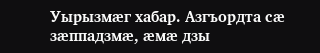Уырызмæг хабар. Азгъордта сæ зæппадзмæ, æмæ дзы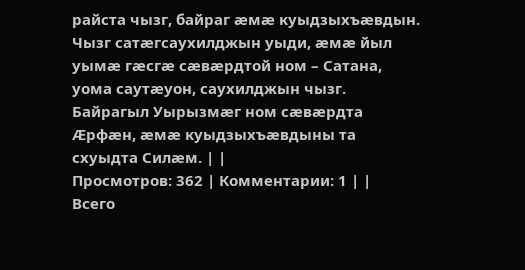райста чызг, байраг æмæ куыдзыхъæвдын. Чызг сатæгсаухилджын уыди, æмæ йыл уымæ гæсгæ сæвæрдтой ном – Сатана, уома саутæуон, саухилджын чызг. Байрагыл Уырызмæг ном сæвæрдта Æрфæн, æмæ куыдзыхъæвдыны та схуыдта Силæм. | |
Просмотров: 362 | Комментарии: 1 | |
Всего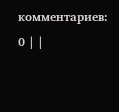комментариев: 0 | |